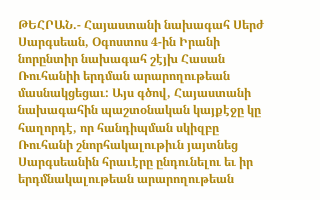ԹԵՀՐԱՆ.- Հայաստանի նախագահ Սերժ Սարգսեան, Օգոստոս 4-ին Իրանի նորընտիր նախագահ շէյխ Հասան Ռուհանիի երդման արարողութեան մասնակցեցաւ: Այս գծով, Հայաստանի նախագահին պաշտօնական կայքէջը կը հաղորդէ, որ հանդիպման սկիզբը Ռուհանի շնորհակալութիւն յայտնեց Սարգսեանին հրաւէրը ընդունելու եւ իր երդմնակալութեան արարողութեան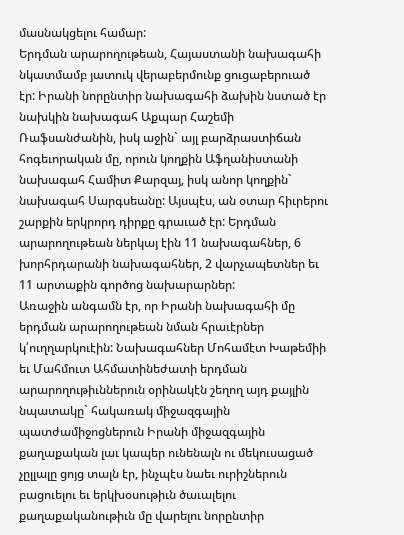մասնակցելու համար:
Երդման արարողութեան, Հայաստանի նախագահի նկատմամբ յատուկ վերաբերմունք ցուցաբերուած էր: Իրանի նորընտիր նախագահի ձախին նստած էր նախկին նախագահ Աքպար Հաշեմի Ռաֆսանժանին, իսկ աջին` այլ բարձրաստիճան հոգեւորական մը, որուն կողքին Աֆղանիստանի նախագահ Համիտ Քարզայ, իսկ անոր կողքին` նախագահ Սարգսեանը: Այսպէս, ան օտար հիւրերու շարքին երկրորդ դիրքը գրաւած էր: Երդման արարողութեան ներկայ էին 11 նախագահներ, 6 խորհրդարանի նախագահներ, 2 վարչապետներ եւ 11 արտաքին գործոց նախարարներ:
Առաջին անգամն էր, որ Իրանի նախագահի մը երդման արարողութեան նման հրաւէրներ կ՛ուղղարկուէին: Նախագահներ Մոհամէտ Խաթեմիի եւ Մահմուտ Ահմատինեժատի երդման արարողութիւններուն օրինակէն շեղող այդ քայլին նպատակը` հակառակ միջազգային պատժամիջոցներուն Իրանի միջազգային քաղաքական լաւ կապեր ունենալն ու մեկուսացած չըլլալը ցոյց տալն էր, ինչպէս նաեւ ուրիշներուն բացուելու եւ երկխօսութիւն ծաւալելու քաղաքականութիւն մը վարելու նորընտիր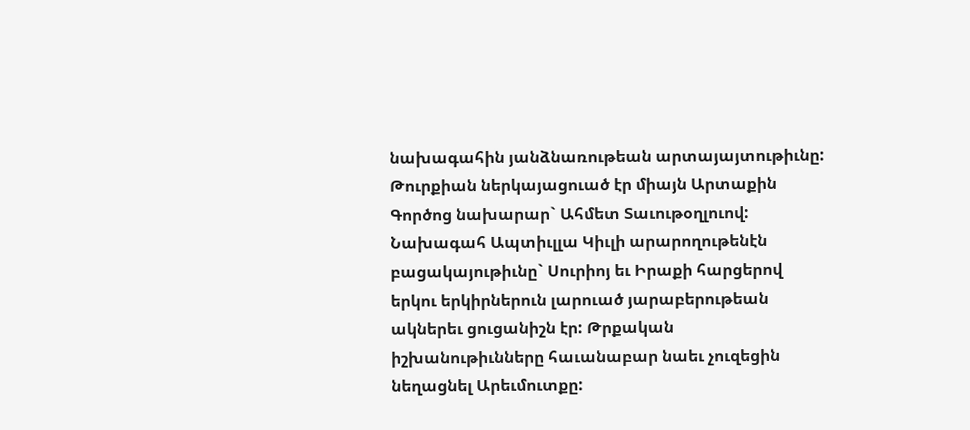նախագահին յանձնառութեան արտայայտութիւնը:
Թուրքիան ներկայացուած էր միայն Արտաքին Գործոց նախարար` Ահմետ Տաւութօղլուով: Նախագահ Ապտիւլլա Կիւլի արարողութենէն բացակայութիւնը` Սուրիոյ եւ Իրաքի հարցերով երկու երկիրներուն լարուած յարաբերութեան ակներեւ ցուցանիշն էր: Թրքական իշխանութիւնները հաւանաբար նաեւ չուզեցին նեղացնել Արեւմուտքը: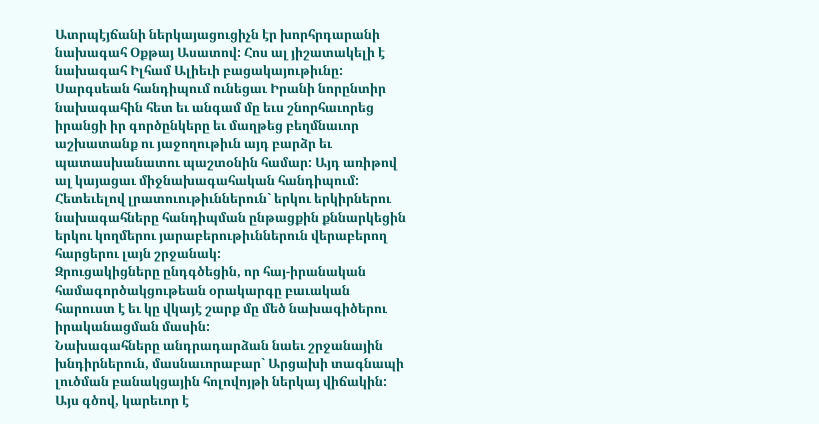Ատրպէյճանի ներկայացուցիչն էր խորհրդարանի նախագահ Օքթայ Ասատով: Հոս ալ յիշատակելի է նախագահ Իլհամ Ալիեւի բացակայութիւնը:
Սարգսեան հանդիպում ունեցաւ Իրանի նորընտիր նախագահին հետ եւ անգամ մը եւս շնորհաւորեց իրանցի իր գործընկերը եւ մաղթեց բեղմնաւոր աշխատանք ու յաջողութիւն այդ բարձր եւ պատասխանատու պաշտօնին համար: Այդ առիթով ալ կայացաւ միջնախագահական հանդիպում: Հետեւելով լրատուութիւններուն` երկու երկիրներու նախագահները հանդիպման ընթացքին քննարկեցին երկու կողմերու յարաբերութիւններուն վերաբերող հարցերու լայն շրջանակ:
Զրուցակիցները ընդգծեցին, որ հայ-իրանական համագործակցութեան օրակարգը բաւական հարուստ է եւ կը վկայէ շարք մը մեծ նախագիծերու իրականացման մասին:
Նախագահները անդրադարձան նաեւ շրջանային խնդիրներուն, մասնաւորաբար` Արցախի տագնապի լուծման բանակցային հոլովոյթի ներկայ վիճակին: Այս գծով, կարեւոր է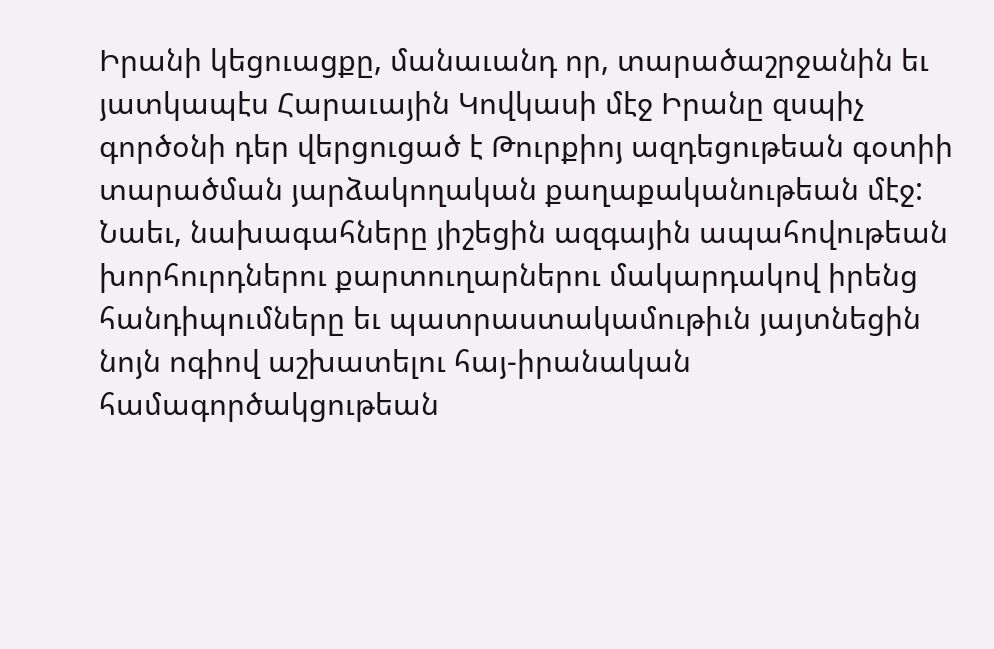Իրանի կեցուացքը, մանաւանդ որ, տարածաշրջանին եւ յատկապէս Հարաւային Կովկասի մէջ Իրանը զսպիչ գործօնի դեր վերցուցած է Թուրքիոյ ազդեցութեան գօտիի տարածման յարձակողական քաղաքականութեան մէջ:
Նաեւ, նախագահները յիշեցին ազգային ապահովութեան խորհուրդներու քարտուղարներու մակարդակով իրենց հանդիպումները եւ պատրաստակամութիւն յայտնեցին նոյն ոգիով աշխատելու հայ-իրանական համագործակցութեան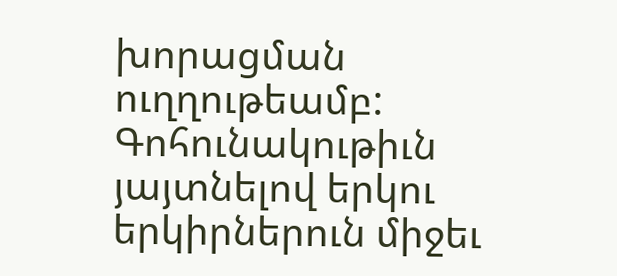խորացման ուղղութեամբ:
Գոհունակութիւն յայտնելով երկու երկիրներուն միջեւ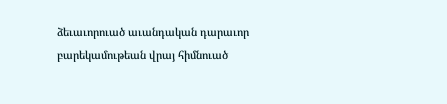ձեւաւորուած աւանդական դարաւոր բարեկամութեան վրայ հիմնուած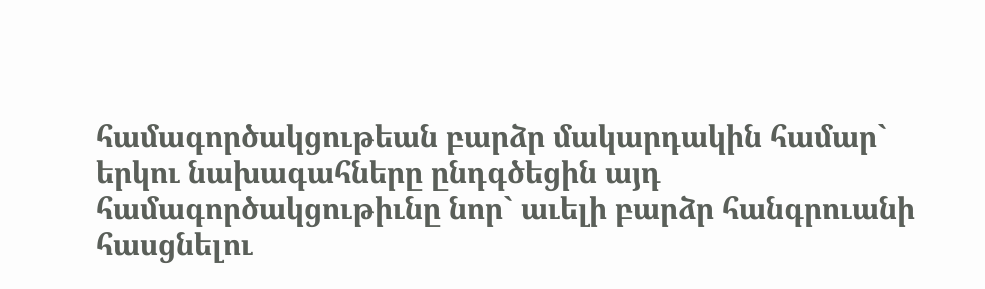համագործակցութեան բարձր մակարդակին համար` երկու նախագահները ընդգծեցին այդ համագործակցութիւնը նոր` աւելի բարձր հանգրուանի հասցնելու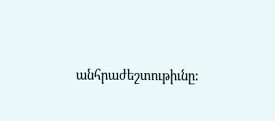անհրաժեշտութիւնը: